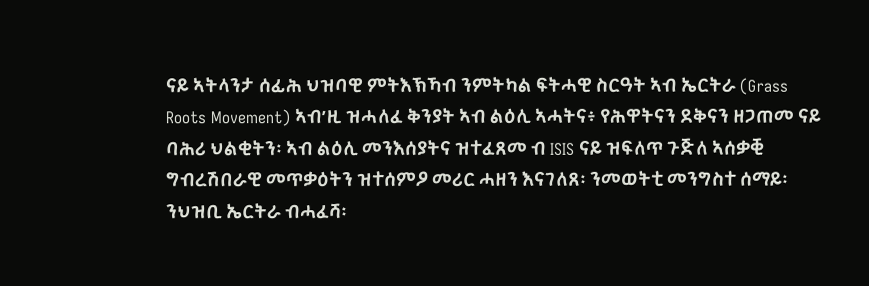ናይ ኣትላንታ ሰፊሕ ህዝባዊ ምትእኽኻብ ንምትካል ፍትሓዊ ስርዓት ኣብ ኤርትራ (Grass Roots Movement) ኣብ’ዚ ዝሓለፈ ቅንያት ኣብ ልዕሊ ኣሓትና፥ የሕዋትናን ደቅናን ዘጋጠመ ናይ ባሕሪ ህልቂትን፡ ኣብ ልዕሊ መንእሰያትና ዝተፈጸመ ብ ISIS ናይ ዝፍለጥ ጉጅለ ኣሰቃቒ ግብረሽበራዊ መጥቃዕትን ዝተሰምዖ መሪር ሓዘን እናገለጸ፡ ንመወትቲ መንግስተ ሰማይ፡ ንህዝቢ ኤርትራ ብሓፈሻ፡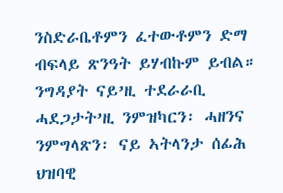ንስድራቤቶምን ፈተውቶምን ድማ ብፍላይ ጽንዓት ይሃብኩም ይብል።
ንግዳያት ናይ’ዚ ተደራራቢ ሓደጋታት’ዚ ንምዝካርን፡ ሓዘንና ንምግላጽን፡ ናይ ኣትላንታ ሰፊሕ ህዝባዊ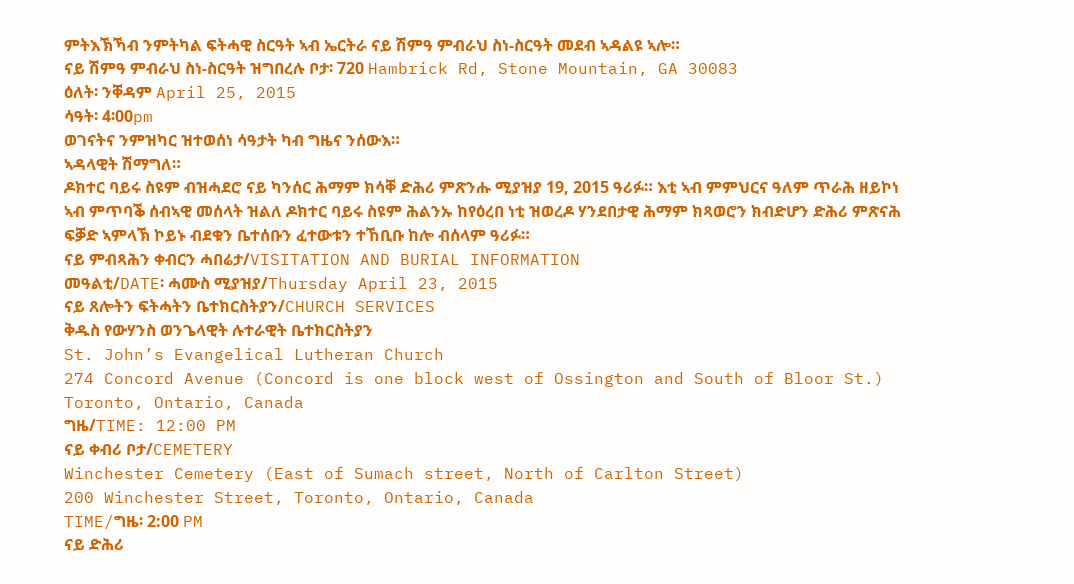ምትእኽኻብ ንምትካል ፍትሓዊ ስርዓት ኣብ ኤርትራ ናይ ሽምዓ ምብራህ ስነ-ስርዓት መደብ ኣዳልዩ ኣሎ።
ናይ ሽምዓ ምብራህ ስነ-ስርዓት ዝግበረሉ ቦታ፡ 720 Hambrick Rd, Stone Mountain, GA 30083
ዕለት፡ ንቐዳም April 25, 2015
ሳዓት፡ 4፡00pm
ወገናትና ንምዝካር ዝተወሰነ ሳዓታት ካብ ግዜና ንሰውእ።
ኣዳላዊት ሽማግለ።
ዶክተር ባይሩ ስዩም ብዝሓደሮ ናይ ካንሰር ሕማም ክሳቐ ድሕሪ ምጽንሑ ሚያዝያ 19, 2015 ዓሪፉ። እቲ ኣብ ምምህርና ዓለም ጥራሕ ዘይኮነ ኣብ ምጥባቕ ሰብኣዊ መሰላት ዝልለ ዶክተር ባይሩ ስዩም ሕልንኡ ከየዕረበ ነቲ ዝወረዶ ሃንደበታዊ ሕማም ክጻወሮን ክብድሆን ድሕሪ ምጽናሕ ፍቓድ ኣምላኽ ኮይኑ ብደቁን ቤተሰቡን ፈተውቱን ተኸቢቡ ከሎ ብሰላም ዓሪፉ።
ናይ ምብጻሕን ቀብርን ሓበሬታ/VISITATION AND BURIAL INFORMATION
መዓልቲ/DATE፡ ሓሙስ ሚያዝያ/Thursday April 23, 2015
ናይ ጸሎትን ፍትሓትን ቤተክርስትያን/CHURCH SERVICES
ቅዱስ የውሃንስ ወንጌላዊት ሉተራዊት ቤተክርስትያን
St. John’s Evangelical Lutheran Church
274 Concord Avenue (Concord is one block west of Ossington and South of Bloor St.)
Toronto, Ontario, Canada
ግዜ/TIME: 12:00 PM
ናይ ቀብሪ ቦታ/CEMETERY
Winchester Cemetery (East of Sumach street, North of Carlton Street)
200 Winchester Street, Toronto, Ontario, Canada
TIME/ግዜ፡ 2:00 PM
ናይ ድሕሪ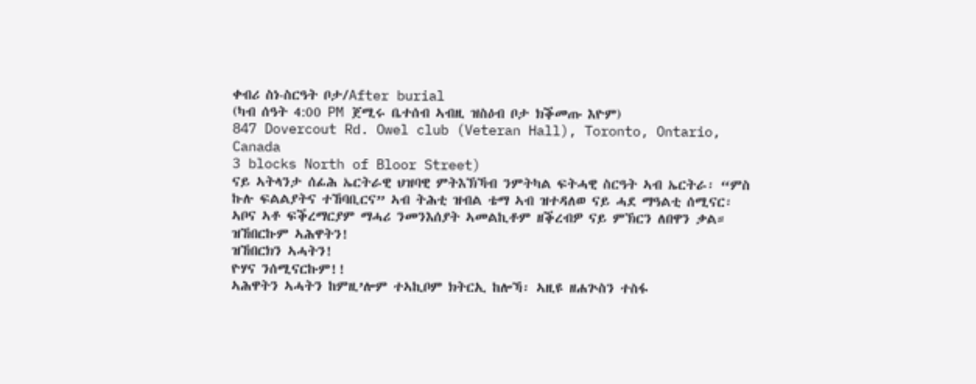ቀብሪ ስነ-ስርዓት ቦታ/After burial
(ካብ ሰዓት 4:00 PM ጀሚሩ ቤተሰብ ኣብዚ ዝስዕብ ቦታ ክቕመጡ እዮም)
847 Dovercout Rd. Owel club (Veteran Hall), Toronto, Ontario, Canada
3 blocks North of Bloor Street)
ናይ ኣትላንታ ሰፊሕ ኤርትራዊ ህዝባዊ ምትእኽኻብ ንምትካል ፍትሓዊ ስርዓት ኣብ ኤርትራ፡ “ምስ ኩሉ ፍልልያትና ተኸባቢርና” ኣብ ትሕቲ ዝብል ቴማ ኣብ ዝተዳለወ ናይ ሓደ ማዓልቲ ሰሚናር፡ ኣቦና ኣቶ ፍቕረማርያም ማሓሪ ንመንእሰያት ኣመልኪቶም ዘቕረብዎ ናይ ምኽርን ለበዋን ቃል።
ዝኸበርኩም ኣሕዋትን!
ዝኸበርክን ኣሓትን!
ዮሃና ንሰሚናርኩም!!
ኣሕዋትን ኣሓትን ከምዚ’ሎም ተኣኪቦም ክትርኢ ከሎኻ፡ ኣዚዩ ዘሐጕስን ተስፋ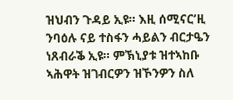ዝህብን ጉዳይ ኢዩ። እዚ ሰሚናር’ዚ ንባዕሉ ናይ ተስፋን ሓይልን ብርታዔን ነጸብራቕ ኢዩ። ምኽኒያቱ ዝተኣከቡ ኣሕዋት ዝገብርዎን ዝኾንዎን ስለ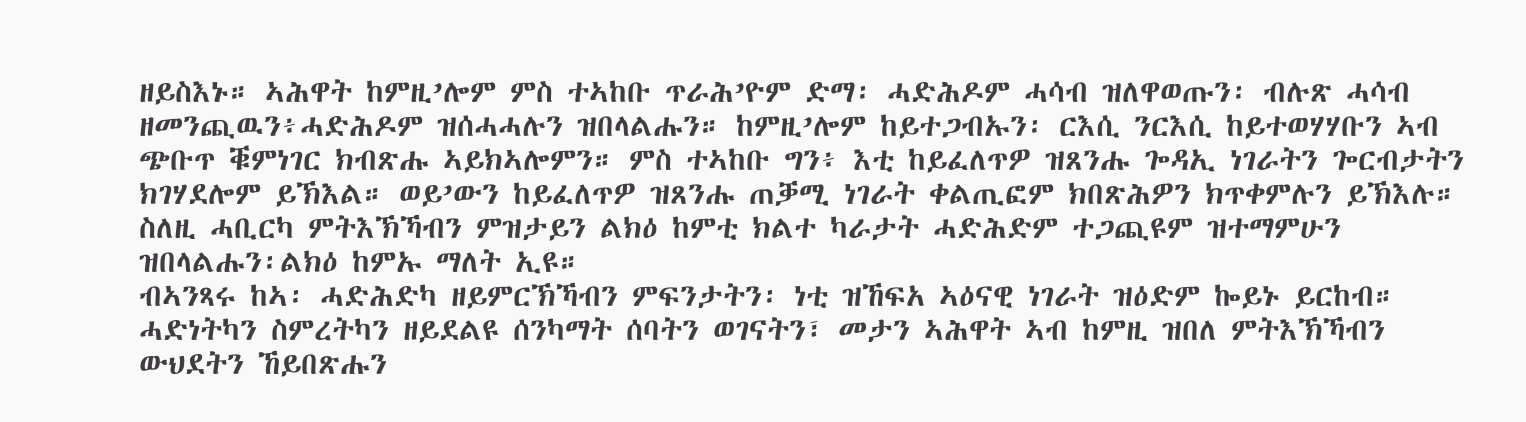ዘይስእኑ። ኣሕዋት ከምዚ’ሎም ምስ ተኣከቡ ጥራሕ’ዮም ድማ፡ ሓድሕዶም ሓሳብ ዝለዋወጡን፡ ብሉጽ ሓሳብ ዘመንጪዉን፥ሓድሕዶም ዝሰሓሓሉን ዝበላልሑን። ከምዚ’ሎም ከይተጋብኡን፡ ርእሲ ንርእሲ ከይተወሃሃቡን ኣብ ጭቡጥ ቑምነገር ክብጽሑ ኣይክኣሎምን። ምስ ተኣከቡ ግን፥ እቲ ከይፈለጥዎ ዝጸንሑ ጐዳኢ ነገራትን ጐርብታትን ክገሃደሎም ይኽእል። ወይ’ውን ከይፈለጥዎ ዝጸንሑ ጠቓሚ ነገራት ቀልጢፎም ክበጽሕዎን ክጥቀምሉን ይኽእሉ። ስለዚ ሓቢርካ ምትእኽኻብን ምዝታይን ልክዕ ከምቲ ክልተ ካራታት ሓድሕድም ተጋጪዩም ዝተማምሁን ዝበላልሑን፡ልክዕ ከምኡ ማለት ኢዩ።
ብኣንጻሩ ከኣ፡ ሓድሕድካ ዘይምርኽኻብን ምፍንታትን፡ ነቲ ዝኸፍአ ኣዕናዊ ነገራት ዝዕድም ኰይኑ ይርከብ። ሓድነትካን ስምረትካን ዘይደልዩ ሰንካማት ሰባትን ወገናትን፣ መታን ኣሕዋት ኣብ ከምዚ ዝበለ ምትእኽኻብን ውህደትን ኸይበጽሑን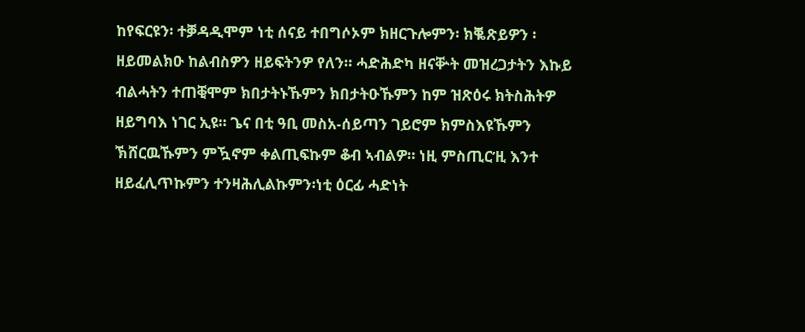ከየፍርዩን፡ ተቓዳዲሞም ነቲ ሰናይ ተበግሶኦም ክዘርጉሎምን፡ ክቘጽይዎን ፡ዘይመልክዑ ከልብስዎን ዘይፍትንዎ የለን። ሓድሕድካ ዘናቝት መዝረጋታትን እኩይ ብልሓትን ተጠቒሞም ክበታትኑኹምን ክበታትዑኹምን ከም ዝጽዕሩ ክትስሕትዎ ዘይግባእ ነገር ኢዩ። ጌና በቲ ዓቢ መስአ-ሰይጣን ገይሮም ክምስእዩኹምን ኽሸርዉኹምን ምዃኖም ቀልጢፍኩም ቆብ ኣብልዎ። ነዚ ምስጢር’ዚ እንተ ዘይፈሊጥኩምን ተንዛሕሊልኩምን፡ነቲ ዕርፊ ሓድነት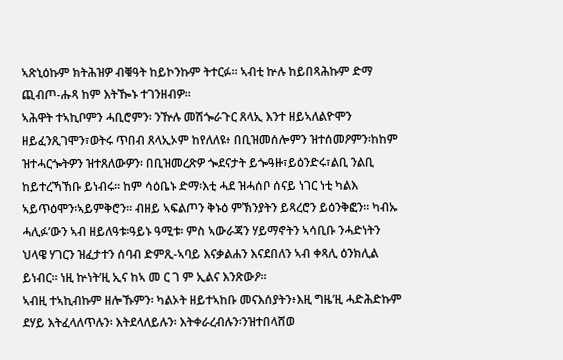ኣጽኒዕኩም ክትሕዝዎ ብቑዓት ከይኮንኩም ትተርፉ። ኣብቲ ኵሉ ከይበጻሕኩም ድማ ጪብጦ-ሑጻ ከም እትዀኑ ተገንዘብዎ።
ኣሕዋት ተኣኪቦምን ሓቢሮምን፡ ንዅሉ መሽጐራጉር ጸላኢ እንተ ዘይኣለልዮሞን ዘይፈንጺገሞን፣ወትሩ ጥበብ ጸላኢኦም ከየለለዩ፥ በቢዝመሰሎምን ዝተሰመዖምን፡ከከም ዝተሓርጐትዎን ዝተጸለውዎን፡ በቢዝመረጽዎ ጐደናታት ይጐዓዙ፣ይዕንድሩ፣ልቢ ንልቢ ከይተረኻኸቡ ይነብሩ። ከም ሳዕቤኑ ድማ፡እቲ ሓደ ዝሓሰቦ ሰናይ ነገር ነቲ ካልእ ኣይጥዕሞን፡ኣይምቅሮን። ብዘይ ኣፍልጦን ቅኑዕ ምኽንያትን ይጻረሮን ይዕንቅፎን። ካብኡ ሓሊፉ’ውን ኣብ ዘይለዓቱ፡ዓይኑ ዓሚቱ፡ ምስ ኣውራጃን ሃይማኖትን ኣሳቢቡ ንሓድነትን ህላዌ ሃገርን ዝፈታተን ሰባብ ድምጺ-ኣባይ እናቃልሐን እናደበለን ኣብ ቀጻሊ ዕንክሊል ይነብር። ነዚ ኵነት’ዚ ኢና ከኣ መ ር ገ ም ኢልና እንጽውዖ።
ኣብዚ ተኣኪብኩም ዘሎኹምን፡ ካልኦት ዘይተኣከቡ መናእሰያትን፥እዚ ግዜ’ዚ ሓድሕድኩም ደሃይ እትፈላለጥሉን፡ እትደላለይሉን፡ እትቀራረብሉን፡ንዝተበላሸወ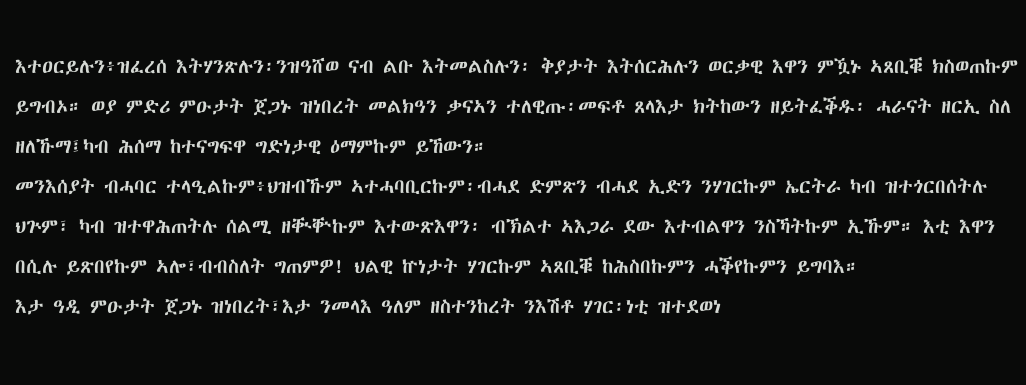እተዐርይሉን፥ዝፈረሰ እትሃንጽሉን፡ንዝዓሸወ ናብ ልቡ እትመልስሉን፡ ቅያታት እትሰርሕሉን ወርቃዊ እዋን ምዃኑ ኣጸቢቑ ክስወጠኩም ይግብኦ። ወያ ምድሪ ምዑታት ጀጋኑ ዝነበረት መልክዓን ቃናኣን ተለዊጡ፡መፍቶ ጸላእታ ክትከውን ዘይትፈቕዱ፡ ሓራናት ዘርኢ ስለ ዘለኹማ፤ካብ ሕሰማ ከተናግፍዋ ግድነታዊ ዕማምኩም ይኸውን።
መንእሰያት ብሓባር ተላዒልኩም፥ህዝብኹም ኣተሓባቢርኩም፡ብሓደ ድምጽን ብሓደ ኢድን ንሃገርኩም ኤርትራ ካብ ዝተጎርበሰትሉ ህጕም፣ ካብ ዝተዋሕጠትሉ ሰልሚ ዘቚቝኩም እተውጽእዋን፡ ብኽልተ ኣእጋራ ደው እተብልዋን ንስኻትኩም ኢኹም። እቲ እዋን በሲሉ ይጽበየኩም ኣሎ፣ብብስለት ግጠምዎ! ህልዊ ኵነታት ሃገርኩም ኣጸቢቑ ከሕስበኩምን ሓቕየኩምን ይግባእ።
እታ ዓዲ ምዑታት ጀጋኑ ዝነበረት፣እታ ንመላእ ዓለም ዘስተንከረት ንእሽቶ ሃገር፡ነቲ ዝተደወነ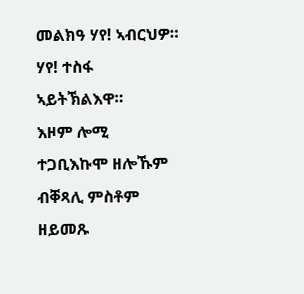መልክዓ ሃየ! ኣብርህዎ። ሃየ! ተስፋ ኣይትኽልእዋ።
እዞም ሎሚ ተጋቢእኩሞ ዘሎኹም ብቐጻሊ ምስቶም ዘይመጹ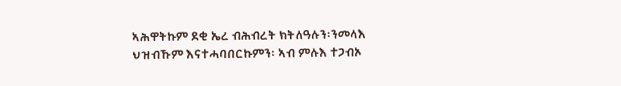ኣሕዋትኩም ደቂ ኤረ ብሕብረት ክትለዓሉን፡ንመላእ ህዝብኹም እናተሓባበርኩምን፡ ኣብ ምሉእ ተጋብኦ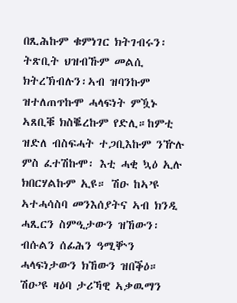በጺሕኩም ቁምነገር ክትገብሩን፡ትጽቢት ህዝብኹም መልሲ ክትረኽብሉን፡ኣብ ዝባንኩም ዝተለጠጥኩሞ ሓላፍነት ምዃኑ ኣጸቢቑ ክስቘረኩም የድሊ።ከምቲ ዝድለ ብስፍሓት ተጋቢእኩም ንዅሉ ምስ ፈተሽኩሞ፡ እቲ ሓቂ ኳዕ ኢሉ ክበርሃልኩም ኢዩ። ሽዑ ከኣ’ዩ ኣተሓሳስባ መንእሰያትና ኣብ ክንዲ ሓጺርን ስምዒታውን ዝኸውን፡ ብሱልን ሰፊሕን ዓሚቝን ሓላፍነታውን ክኸውን ዝበቕዕ። ሽዑ’ዩ ዛዕባ ታሪኻዊ ኣቃዉማን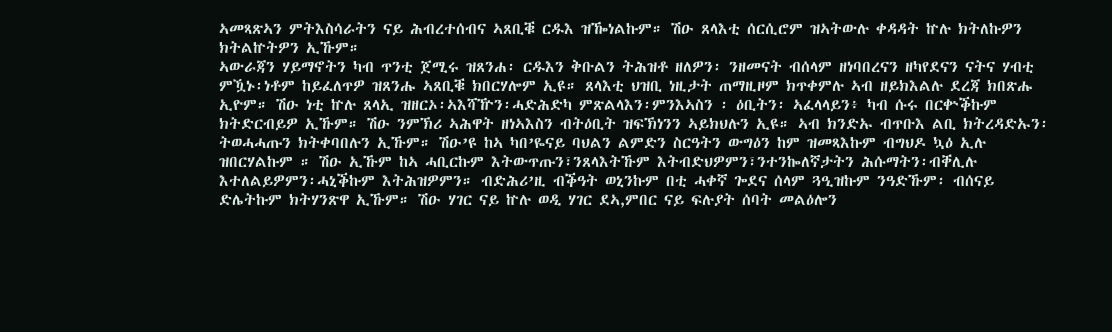ኣመጻጽኣን ምትእስሳራትን ናይ ሕብረተሰብና ኣጸቢቑ ርዱእ ዝዀነልኩም። ሽዑ ጸላእቲ ሰርሲሮም ዝኣትውሉ ቀዳዳት ኵሉ ክትለኩዎን ክትልኵትዎን ኢኹም።
ኣውራጃን ሃይማኖትን ካብ ጥንቲ ጀሚሩ ዝጸንሐ፡ ርዱእን ቅቡልን ትሕዝቶ ዘለዎን፡ ንዘመናት ብሰላም ዘነባበረናን ዘካየደናን ናትና ሃብቲ ምዃኑ፡ነቶም ከይፈለጥዎ ዝጸንሑ ኣጸቢቑ ክበርሃሎም ኢዩ። ጸላእቲ ህዝቢ ነዚታት ጠማዚዞም ክጥቀምሉ ኣብ ዘይክእልሉ ደረጃ ክበጽሑ ኢዮም። ሽዑ ነቲ ኵሉ ጸላኢ ዝዘርኦ፡ኣእሻዅን፡ሓድሕድካ ምጽልላእን፡ምንእኣስን ፡ ዕቢትን፡ ኣፈላላይን፥ ካብ ሱሩ በርቍቕኩም ክትድርብይዎ ኢኹም። ሽዑ ንምኽሪ ኣሕዋት ዘነኣእስን ብትዕቢት ዝፍኽነንን ኣይክህሉን ኢዩ። ኣብ ክንድኡ ብጥቡእ ልቢ ክትረዳድኡን፡ ትወሓሓጡን ክትቀባበሉን ኢኹም። ሽዑ’ዩ ከኣ ካበ’ዬናይ ባህልን ልምድን ስርዓትን ውግዕን ከም ዝመጻእኩም ብግህዶ ኳዕ ኢሉ ዝበርሃልኩም ። ሽዑ ኢኹም ከኣ ሓቢርኩም እትውጥጡን፣ንጸላእትኹም እትብድህዎምን፣ንተንኰለኛታትን ሕሱማትን፡ብቐሊሉ እተለልይዎምን፡ሓኒቕኩም እትሕዝዎምን። ብድሕሪ’ዚ ብቕዓት ወኒንኩም በቲ ሓቀኛ ጐደና ሰላም ጓዒዝኩም ንዓድኹም፡ ብሰናይ ድሌትኩም ክትሃንጽዋ ኢኹም። ሽዑ ሃገር ናይ ኵሉ ወዲ ሃገር ደኣ,ምበር ናይ ፍሉያት ሰባት መልዕሎን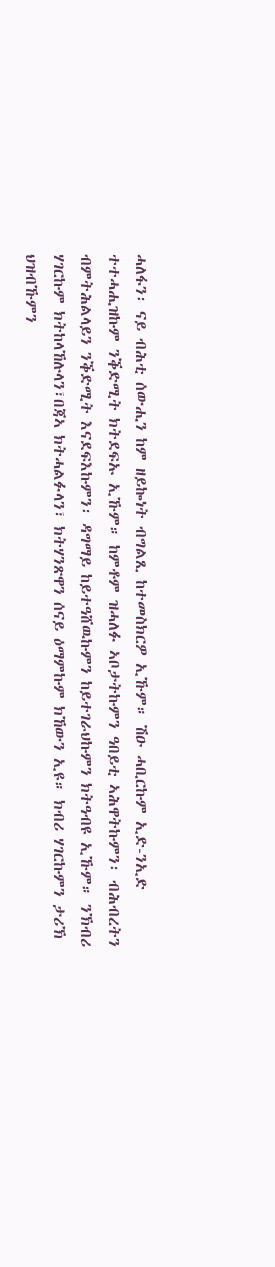ሓለፋን፡ ናይ ብሕቲ ሰውሒን ከም ዘይኰነት ብግልጺ ከተመስክርዎ ኢኹም። ሽዑ ሓቢርኩም ኢድ-ንኢድ ተተሓሒዝኩም ንቕድሚት ክትደፍኡ ኢኹም። ከምቶም ዝሓለፉ ኣቦታትኩምን ዓበይቲ ኣሕዋትኩምን፡ ብሕብረትን ብምትሕልላይን ንቕድሚት እናደፍእኩምን፡ ዳግማይ ከይተዓሸዉኩምን ከይተገራህኩምን ክትዓብዩ ኢኹም። ንኽብሪ ሃገርኩም ክትከላኸሉላን፣በጃኣ ክትሓልፉላን፣ ክትሃንጽዋን ሰናይ ዕማምኩም ክኸውን ኢዩ። ክብሪ ሃገርኩምን ታሪኽ ህዝብኹምን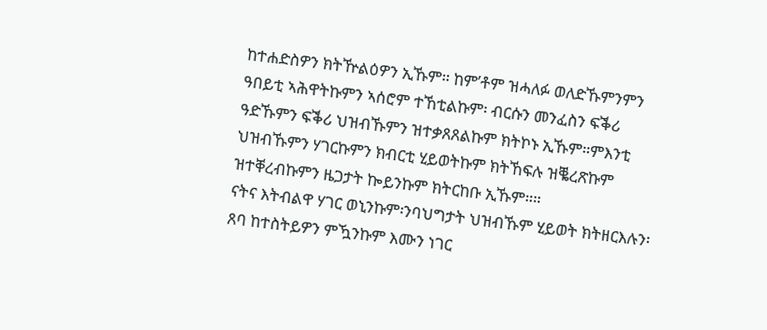ከተሐድስዎን ክትዅልዕዎን ኢኹም። ከም’ቶም ዝሓለፉ ወለድኹምንምን ዓበይቲ ኣሕዋትኩምን ኣሰሮም ተኸቲልኩም፡ ብርሱን መንፈስን ፍቕሪ ዓድኹምን ፍቕሪ ህዝብኹምን ዝተቃጸጸልኩም ክትኮኑ ኢኹም።ምእንቲ ህዝብኹምን ሃገርኩምን ክብርቲ ሂይወትኩም ክትኸፍሉ ዝቘረጽኩም ዝተቐረብኩምን ዜጋታት ኰይንኩም ክትርከቡ ኢኹም።።
ናትና እትብልዋ ሃገር ወኒንኩም፡ንባህግታት ህዝብኹም ሂይወት ክትዘርእሉን፡ጸባ ከተስትይዎን ምዃንኩም እሙን ነገር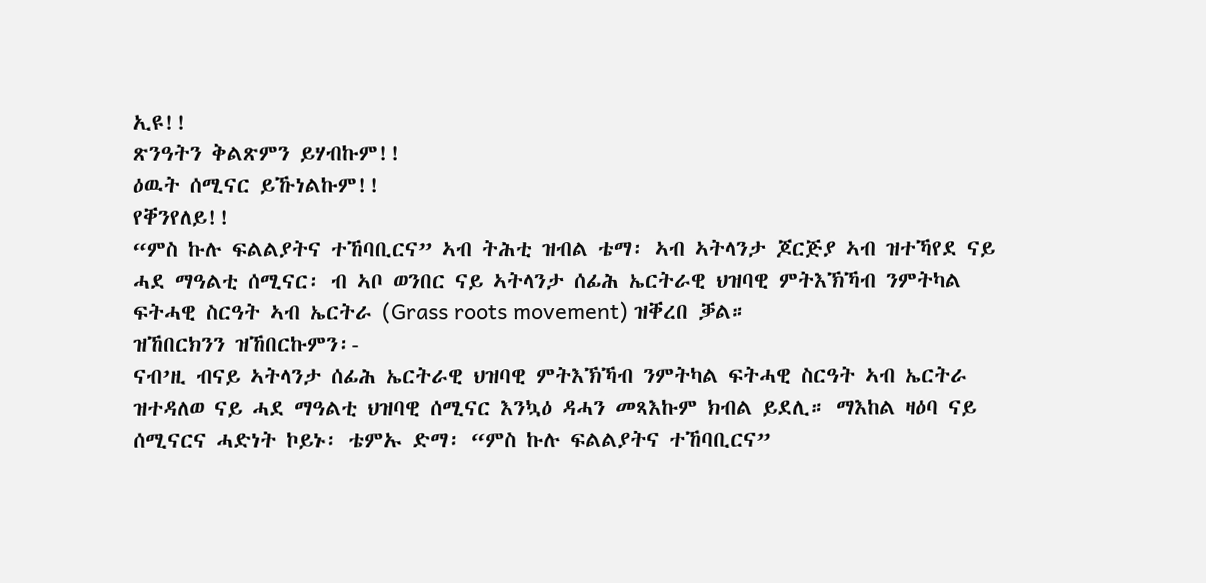ኢዩ!!
ጽንዓትን ቅልጽምን ይሃብኩም!!
ዕዉት ሰሚናር ይኹነልኩም!!
የቐንየለይ!!
“ምስ ኩሉ ፍልልያትና ተኸባቢርና” ኣብ ትሕቲ ዝብል ቴማ፡ ኣብ ኣትላንታ ጆርጅያ ኣብ ዝተኻየደ ናይ ሓደ ማዓልቲ ሰሚናር፡ ብ ኣቦ ወንበር ናይ ኣትላንታ ሰፊሕ ኤርትራዊ ህዝባዊ ምትእኽኻብ ንምትካል ፍትሓዊ ስርዓት ኣብ ኤርትራ (Grass roots movement) ዝቐረበ ቓል።
ዝኸበርክንን ዝኸበርኩምን፡-
ናብ’ዚ ብናይ ኣትላንታ ሰፊሕ ኤርትራዊ ህዝባዊ ምትእኽኻብ ንምትካል ፍትሓዊ ስርዓት ኣብ ኤርትራ ዝተዳለወ ናይ ሓደ ማዓልቲ ህዝባዊ ሰሚናር እንኳዕ ዳሓን መጻእኩም ክብል ይደሊ። ማእከል ዛዕባ ናይ ሰሚናርና ሓድነት ኮይኑ፡ ቴምኡ ድማ፡ “ምስ ኩሉ ፍልልያትና ተኸባቢርና”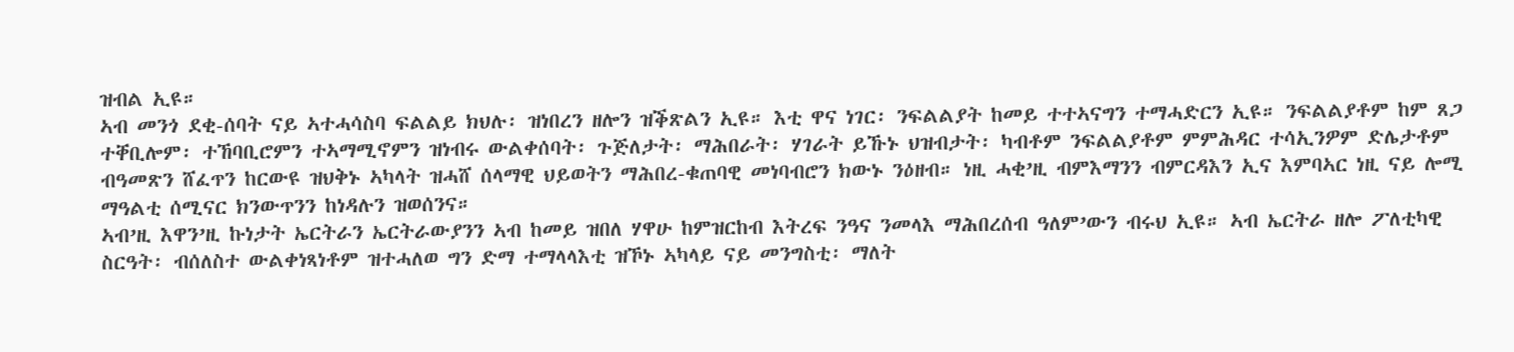ዝብል ኢዩ።
ኣብ መንጎ ደቂ-ሰባት ናይ ኣተሓሳስባ ፍልልይ ክህሉ፡ ዝነበረን ዘሎን ዝቕጽልን ኢዩ። እቲ ዋና ነገር፡ ንፍልልያት ከመይ ተተኣናግን ተማሓድርን ኢዩ። ንፍልልያቶም ከም ጸጋ ተቐቢሎም፡ ተኸባቢሮምን ተኣማሚኖምን ዝነብሩ ውልቀሰባት፡ ጉጅለታት፡ ማሕበራት፡ ሃገራት ይኹኑ ህዝብታት፡ ካብቶም ንፍልልያቶም ምምሕዳር ተሳኢንዎም ድሌታቶም ብዓመጽን ሸፈጥን ከርውዩ ዝህቅኑ ኣካላት ዝሓሸ ሰላማዊ ህይወትን ማሕበረ-ቁጠባዊ መነባብሮን ክውኑ ንዕዘብ። ነዚ ሓቂ’ዚ ብምእማንን ብምርዳእን ኢና እምባኣር ነዚ ናይ ሎሚ ማዓልቲ ሰሚናር ክንውጥንን ከነዳሉን ዝወሰንና።
ኣብ’ዚ እዋን’ዚ ኩነታት ኤርትራን ኤርትራውያንን ኣብ ከመይ ዝበለ ሃዋሁ ከምዝርከብ እትረፍ ንዓና ንመላእ ማሕበረሰብ ዓለም’ውን ብሩህ ኢዩ። ኣብ ኤርትራ ዘሎ ፖለቲካዊ ስርዓት፡ ብሰለስተ ውልቀነጻነቶም ዝተሓለወ ግን ድማ ተማላላእቲ ዝኾኑ ኣካላይ ናይ መንግስቲ፡ ማለት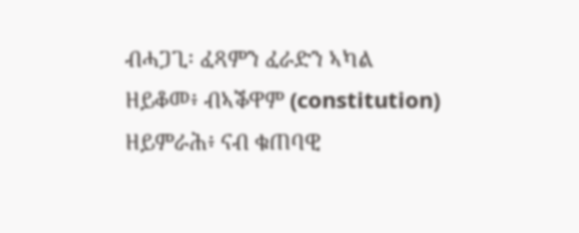ብሓጋጊ፡ ፈጻምን ፈራድን ኣካል ዘይቆመ፥ ብኣቕዋም (constitution) ዘይምራሕ፥ ናብ ቁጠባዊ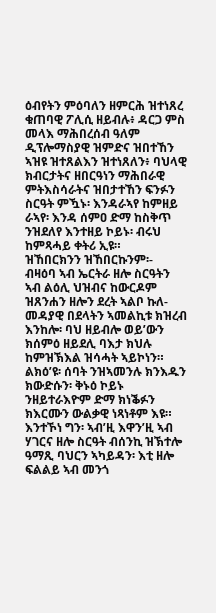ዕብየትን ምዕባለን ዘምርሕ ዝተነጸረ ቁጠባዊ ፖሊሲ ዘይብሉ፥ ዳርጋ ምስ መላእ ማሕበረሰብ ዓለም ዲፕሎማስያዊ ዝምድና ዝበተኸን ኣዝዩ ዝተጸልእን ዝተነጸለን፥ ባህላዊ ክብርታትና ዘበርዓነን ማሕበራዊ ምትእስሳራትና ዝበታተኸን ፍንፉን ስርዓት ምዃኑ፡ እንዳራኣየ ከምዘይ ራኣየ፡ እንዳ ሰምዐ ድማ ከስቅጥ ንዝደለየ እንተዘይ ኮይኑ፡ ብሩህ ከምጻሓይ ቀትሪ ኢዩ።
ዝኸበርክንን ዝኸበርኩንም፡-
ብዛዕባ ኣብ ኤርትራ ዘሎ ስርዓትን ኣብ ልዕሊ ህዝብና ከውርዶም ዝጸንሐን ዘሎን ደረት ኣልቦ ኩለ-መዳያዊ በደላትን ኣመልኪቱ ክዝረብ እንከሎ፡ ባህ ዘይብሎ ወይ’ውን ክሰምዕ ዘይደሊ ባእታ ክህሉ ከምዝኽእል ዝሳሓት ኣይኮነን። ልክዕ’ዩ፡ ሰባት ንዝኣመንሉ ክንእዱን ክውድሱን፡ ቅኑዕ ኮይኑ ንዘይተራእዮም ድማ ክነቕፉን ክእርሙን ውልቃዊ ነጻነቶም እዩ። እንተኾነ ግን፡ ኣብ’ዚ እዋን’ዚ ኣብ ሃገርና ዘሎ ስርዓት ብሰንኪ ዝኽተሎ ዓማጺ ባህርን ኣካይዳን፡ እቲ ዘሎ ፍልልይ ኣብ መንጎ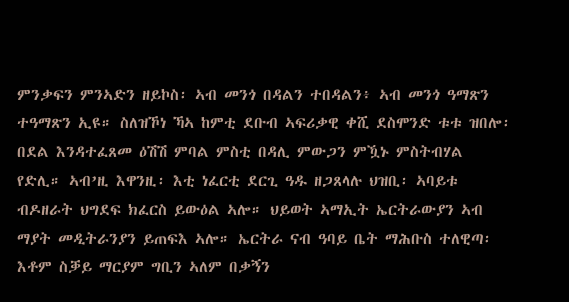ምንቃፍን ምንኣድን ዘይኮስ፡ ኣብ መንጎ በዳልን ተበዳልን፥ ኣብ መንጎ ዓማጽን ተዓማጽን ኢዩ። ስለዝኾነ ኻኣ ከምቲ ደቡብ ኣፍሪቃዊ ቀሺ ደስሞንድ ቱቱ ዝበሎ፡ በደል እንዳተፈጸመ ዕሽሽ ምባል ምስቲ በዳሊ ምውጋን ምዃኑ ምስትብሃል የድሊ። ኣብ’ዚ እዋንዚ፡ እቲ ነፈርቲ ደርጊ ዓዱ ዘጋጸላሉ ህዝቢ፡ ኣባይቱ ብዶዘራት ህግደፍ ክፈርስ ይውዕል ኣሎ። ህይወት ኣማኢት ኤርትራውያን ኣብ ማያት መዲትራንያን ይጠፍእ ኣሎ። ኤርትራ ናብ ዓባይ ቤት ማሕቡስ ተለዊጣ፡ እቶም ስቓይ ማርያም ግቢን ኣለም በቃኝን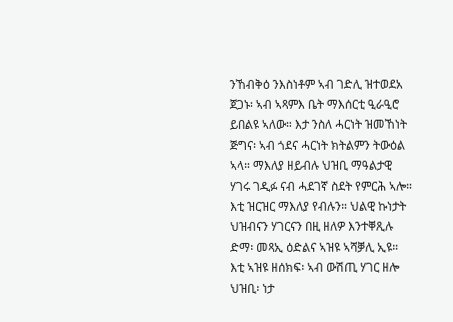ንኸብቅዕ ንእስነቶም ኣብ ገድሊ ዝተወደአ ጀጋኑ፡ ኣብ ኣጻምእ ቤት ማእሰርቲ ዒራዒሮ ይበልዩ ኣለው። እታ ንስለ ሓርነት ዝመኸነት ጅግና፡ ኣብ ጎደና ሓርነት ክትልምን ትውዕል ኣላ። ማእለያ ዘይብሉ ህዝቢ ማዓልታዊ ሃገሩ ገዲፉ ናብ ሓደገኛ ስደት የምርሕ ኣሎ። እቲ ዝርዝር ማእለያ የብሉን። ህልዊ ኩነታት ህዝብናን ሃገርናን በዚ ዘለዎ እንተቐጺሉ ድማ፡ መጻኢ ዕድልና ኣዝዩ ኣሻቓሊ ኢዩ።
እቲ ኣዝዩ ዘሰክፍ፡ ኣብ ውሽጢ ሃገር ዘሎ ህዝቢ፡ ነታ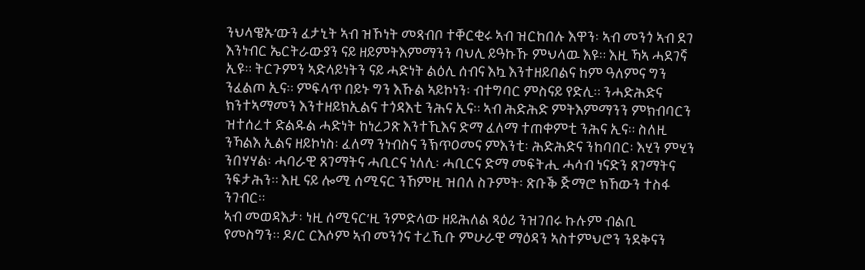ንህላዌኡ’ውን ፈታኒት ኣብ ዝኾነት መጻብቦ ተቐርቂሩ ኣብ ዝርከበሉ እዋን፡ ኣብ መንጎ ኣብ ደገ እንነብር ኤርትራውያን ናይ ዘይምትእምማንን ባህሊ ይዓኩኹ ምህላዉ እዩ። እዚ ኻኣ ሓደገኛ ኢዩ። ትርጉምን ኣድላይነትን ናይ ሓድነት ልዕሊ ሰብና እኳ እንተዘይበልና ከም ዓለምና ግን ንፈልጦ ኢና። ምፍላጥ በይኑ ግን እኹል ኣይኮነን፡ ብተግባር ምስናይ የድሊ። ንሓድሕድና ክንተኣማመን እንተዘይክኢልና ተጎዳእቲ ንሕና ኢና። ኣብ ሕድሕድ ምትእምማንን ምክብባርን ዝተሰረተ ድልዱል ሓድነት ከነረጋጽ እንተኺእና ድማ ፈለማ ተጠቀምቲ ንሕና ኢና። ስለዚ ንኻልእ ኢልና ዘይኮነስ፡ ፈለማ ንነብስና ንኽጥዐመና ምእንቲ፡ ሕድሕድና ንከባበር፡ እሂን ምሂን ንበሃሃል፡ ሓባራዊ ጸገማትና ሓቢርና ነለሊ፡ ሓቢርና ድማ መፍትሒ ሓሳብ ነናድን ጸገማትና ንፍታሕን። እዚ ናይ ሎሚ ሰሚናር ንኸምዚ ዝበለ ስጉምት፡ ጽቡቕ ጅማሮ ክኸውን ተስፋ ንገብር።
ኣብ መወዳእታ፡ ነዚ ሰሚናር’ዚ ንምድላው ዘይሕለል ጻዕሪ ንዝገበሩ ኩሉም ብልቢ የመስግን። ዶ/ር ርእሶም ኣብ መንጎና ተረኺቡ ምሁራዊ ማዕዳን ኣስተምህሮን ንደቅናን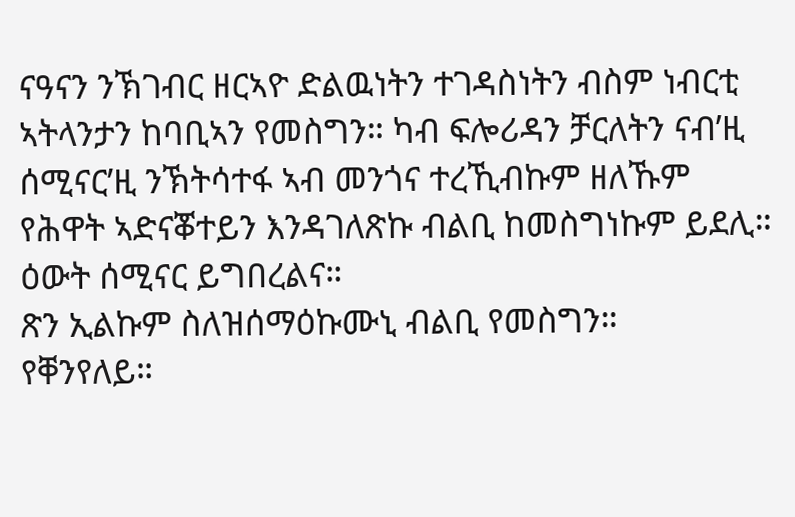ናዓናን ንኽገብር ዘርኣዮ ድልዉነትን ተገዳስነትን ብስም ነብርቲ ኣትላንታን ከባቢኣን የመስግን። ካብ ፍሎሪዳን ቻርለትን ናብ’ዚ ሰሚናር’ዚ ንኽትሳተፋ ኣብ መንጎና ተረኺብኩም ዘለኹም የሕዋት ኣድናቖተይን እንዳገለጽኩ ብልቢ ከመስግነኩም ይደሊ። ዕውት ሰሚናር ይግበረልና።
ጽን ኢልኩም ስለዝሰማዕኩሙኒ ብልቢ የመስግን።
የቐንየለይ።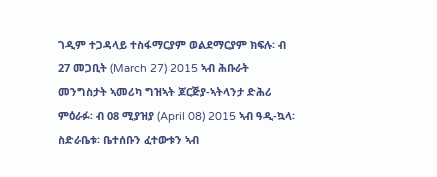ገዲም ተጋዳላይ ተስፋማርያም ወልደማርያም ክፍሉ፡ ብ 27 መጋቢት (March 27) 2015 ኣብ ሕቡራት መንግስታት ኣመሪካ ግዝኣት ጆርጅያ-ኣትላንታ ድሕሪ ምዕራፉ፡ ብ 08 ሚያዝያ (April 08) 2015 ኣብ ዓዲ-ኳላ፡ ስድራቤቱ፡ ቤተሰቡን ፈተውቱን ኣብ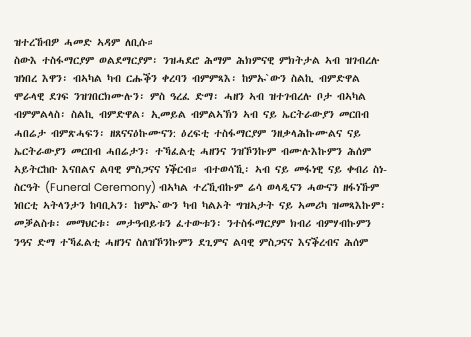ዝተረኸብዎ ሓመድ ኣዳም ለቢሱ።
ስውእ ተስፋማርያም ወልደማርያም፡ ንዝሓደሮ ሕማም ሕክምናዊ ምክትታል ኣብ ዝገብረሉ ዝነበረ እዋን፡ ብኣካል ካብ ርሑቕን ቀረባን ብምምጻእ፡ ከምኡ`ውን ስልኪ ብምድዋል ሞራላዊ ደገፍ ንዝገበርክሙሉን፡ ምስ ዓረፈ ድማ፡ ሓዘን ኣብ ዝተገብረሉ ቦታ ብኣካል ብምምልላስ፡ ስልኪ ብምድዋል፡ ኢመይል ብምልኣኽን ኣብ ናይ ኤርትራውያን መርበብ ሓበሬታ ብምጽሓፍን፡ ዘጸናናዕኩሙናን: ዕረፍቲ ተስፋማርያም ንዘቃላሕኩሙልና ናይ ኤርትራውያን መርበብ ሓበሬታን፡ ተኻፈልቲ ሓዘንና ንዝኾንኩም ብሙሉእኩምን ሕሰም ኣይትርከቡ እናበልና ልባዊ ምስጋናና ነቕርብ። ብተወሳኺ፡ ኣብ ናይ መፋነዊ ናይ ቀብሪ ስነ-ስርዓት (Funeral Ceremony) ብኣካል ተረኺብኩም ሬሳ ወላዲናን ሓውናን ዘፋነኹም ነበርቲ ኣትላንታን ከባቢኣን፡ ከምኡ`ውን ካብ ካልኦት ግዝኣታት ናይ ኣመሪካ ዝመጻእኩም፡ መቓልስቱ፡ መማህርቱ፡ መታዓብይቱን ፈተውቱን፡ ንተስፋማርያም ክብሪ ብምሃብኩምን ንዓና ድማ ተኻፈልቲ ሓዘንና ስለዝኾንኩምን ደጊምና ልባዊ ምስጋናና እናቕረብና ሕሰም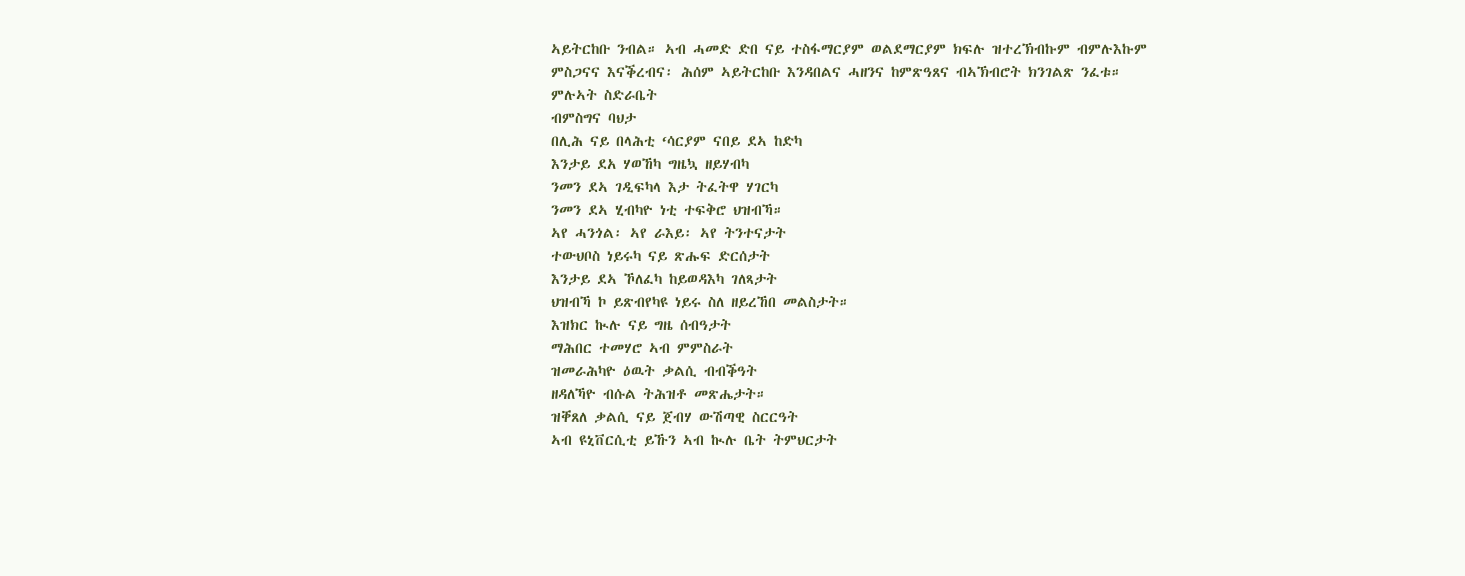ኣይትርከቡ ንብል። ኣብ ሓመድ ድበ ናይ ተስፋማርያም ወልደማርያም ክፍሉ ዝተረኽብኩም ብምሉእኩም ምስጋናና እናቕረብና፡ ሕሰም ኣይትርከቡ እንዳበልና ሓዘንና ከምጽዓጸና ብኣኽብሮት ክንገልጽ ንፈቱ።
ምሉኣት ስድራቤት
ብምስግና ባህታ
በሊሕ ናይ በላሕቲ ‘ሳርያም ናበይ ደኣ ከድካ
እንታይ ደአ ሃወኸካ ግዜኳ ዘይሃብካ
ንመን ደኣ ገዲፍካላ እታ ትፈትዋ ሃገርካ
ንመን ደኣ ሂብካዮ ነቲ ተፍቅሮ ህዝብኻ።
ኣየ ሓንጎል፡ ኣየ ራእይ፡ ኣየ ትንተናታት
ተውህቦስ ነይሩካ ናይ ጽሑፍ ድርሰታት
እንታይ ደኣ ኾለፈካ ከይወዳእካ ገለጻታት
ህዝብኻ ኮ ይጽብየካዩ ነይሩ ስለ ዘይረኸበ መልስታት።
እዝክር ኲሉ ናይ ግዜ ሰብዓታት
ማሕበር ተመሃሮ ኣብ ምምስራት
ዝመራሕካዮ ዕዉት ቃልሲ ብብቕዓት
ዘዳለኻዮ ብሱል ትሕዝቶ መጽሔታት።
ዝቐጸለ ቃልሲ ናይ ጀብሃ ውሽጣዊ ስርርዓት
ኣብ ዩኒቨርሲቲ ይኹን ኣብ ኲሉ ቤት ትምህርታት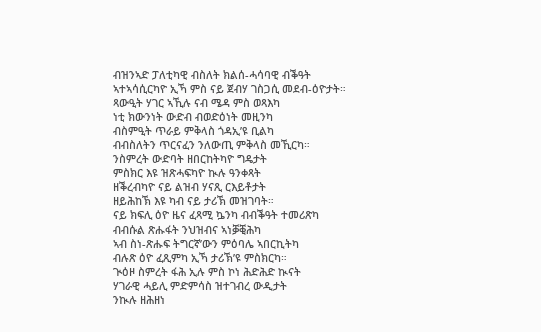ብዝንኣድ ፓለቲካዊ ብስለት ክልሰ-ሓሳባዊ ብቕዓት
ኣተኣሳሲርካዮ ኢኻ ምስ ናይ ጀብሃ ገስጋሲ መደብ-ዕዮታት።
ጻውዒት ሃገር ኣኺሉ ናብ ሜዳ ምስ ወጻእካ
ነቲ ክውንነት ውድብ ብወድዕነት መዚንካ
ብስምዒት ጥራይ ምቅላስ ጎዳኢ’ዩ ቢልካ
ብብስለትን ጥርናፈን ንለውጢ ምቅላስ መኺርካ።
ንስምረት ውድባት ዘበርከትካዮ ግዴታት
ምስክር እዩ ዝጽሓፍካዮ ኲሉ ዓንቀጻት
ዘቕረብካዮ ናይ ልዝብ ሃናጺ ርእይቶታት
ዘይሕከኽ እዩ ካብ ናይ ታሪኽ መዝገባት።
ናይ ክፍሊ ዕዮ ዜና ፈጻሚ ኴንካ ብብቕዓት ተመሪጽካ
ብብሱል ጽሑፋት ንህዝብና ኣነቓቒሕካ
ኣብ ስነ-ጽሑፍ ትግርኛ’ውን ምዕባሌ ኣበርኪትካ
ብሉጽ ዕዮ ፈጺምካ ኢኻ ታሪኽ’ዩ ምስክርካ።
ጒዕዞ ስምረት ፋሕ ኢሉ ምስ ኮነ ሕድሕድ ኲናት
ሃገራዊ ሓይሊ ምድምሳስ ዝተገብረ ውዲታት
ንኲሉ ዘሕዘነ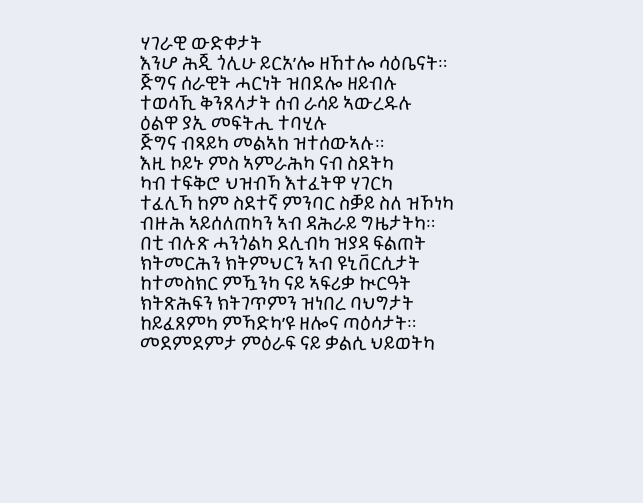ሃገራዊ ውድቀታት
እንሆ ሕጂ ጎሊሁ ይርአ’ሎ ዘኸተሎ ሳዕቤናት።
ጅግና ሰራዊት ሓርነት ዝበደሎ ዘይብሉ
ተወሳኺ ቅንጸላታት ሰብ ራሳይ ኣውረዱሉ
ዕልዋ ያኢ መፍትሒ ተባሂሉ
ጅግና ብጻይካ መልኣከ ዝተሰውኣሉ።
እዚ ኮይኑ ምስ ኣምራሕካ ናብ ስደትካ
ካብ ተፍቅሮ ህዝብኻ እተፈትዋ ሃገርካ
ተፈሊኻ ከም ስደተኛ ምንባር ስቓይ ስለ ዝኾነካ
ብዙሕ ኣይሰለጠካን ኣብ ዳሕራይ ግዜታትካ።
በቲ ብሉጽ ሓንጎልካ ደሊብካ ዝያዳ ፍልጠት
ክትመርሕን ክትምህርን ኣብ ዩኒቨርሲታት
ከተመስክር ምዃንካ ናይ ኣፍሪቃ ኲርዓት
ክትጽሕፍን ክትገጥምን ዝነበረ ባህግታት
ከይፈጸምካ ምኻድካ’ዩ ዘሎና ጣዕሳታት።
መደምደምታ ምዕራፍ ናይ ቃልሲ ህይወትካ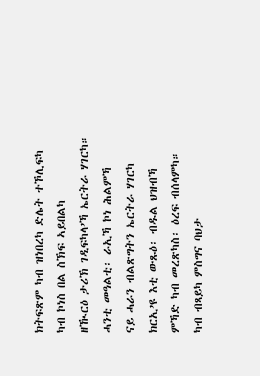ክትፍጽም ካብ ዝነበረካ ድሌት ተኾሊፍካ
ካብ ኮነስ በል ስኽፍ ኣይበልካ
ዘዂርዕ ታሪኽ ገዲፍካላ’ኻ ኤርትራ ሃገርካ።
ሓንቲ መዓልቲ፡ ራኢኻ ኮነ ሕልምኻ
ናይ ሓራን ብልጽግትን ኤርትራ ሃገርካ
ክርኢ’ዩ እቲ ውጹዕ፡ ብዱል ህዝብኻ
ምኻድ ካብ መረጽካስ፡ ዕረፍ ብሰላምካ።
ካብ ብጻይካ ምስግና ባህታ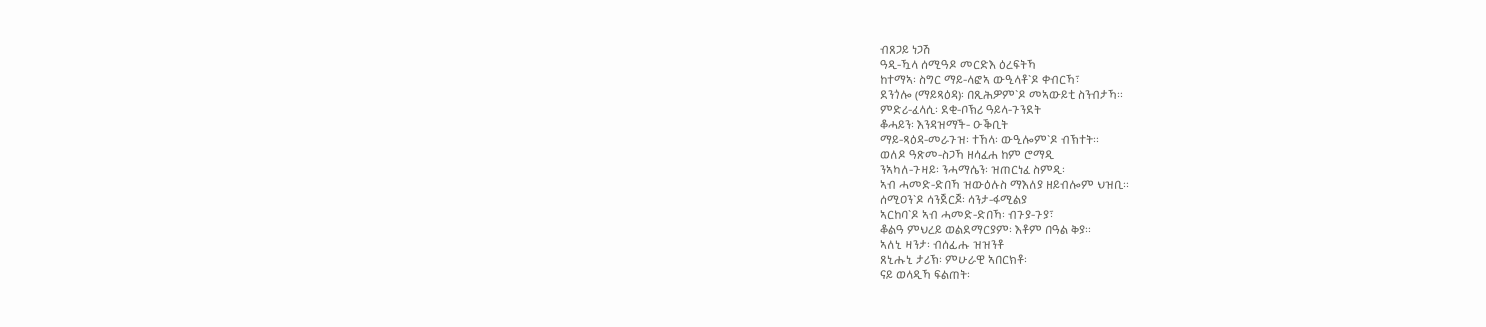ብጸጋይ ነጋሽ
ዓዲ-ዃላ ሰሚዓዶ መርድእ ዕረፍትኻ
ከተማኣ፡ ስግር ማይ-ላፎኣ ውዒላቶ`ዶ ቀብርኻ፣
ደንጎሎ (ማይጻዕዳ)፡ በጺሕዎም`ዶ መኣውይቲ ስንብታኻ።
ምድሪ-ፈላሲ፡ ደቂ-ቦኽሪ ዓይላ-ጉንደት
ቆሓይን፡ እንዳዝማች- ዑቕቢት
ማይ-ጻዕዳ-መራጉዝ፡ ተኸላ፡ ውዒሎም`ዶ ብኽተት።
ወለዶ ዓጽመ-ስጋኻ ዘሳፈሐ ከም ሮማዲ
ንኣካለ-ጉዛይ፡ ንሓማሴን፡ ዝጠርነፈ ስምዲ፡
ኣብ ሓመድ-ድበኻ ዝውዕሉስ ማእለያ ዘይብሎም ህዝቢ።
ሰሚዐን`ዶ ሳንጀርጆ፡ ሳንታ-ፋሚልያ
ኣርከባ`ዶ ኣብ ሓመድ-ድበኻ፡ ብጉያ-ጉያ፣
ቆልዓ ምህረይ ወልደማርያም፡ እቶም በዓል ቅያ።
ኣለኒ ዛንታ፡ ብሰፊሑ ዝዝንቶ
ጸኒሑኒ ታሪኽ፡ ምሁራዊ ኣበርክቶ፡
ናይ ወላዲኻ ፍልጠት፡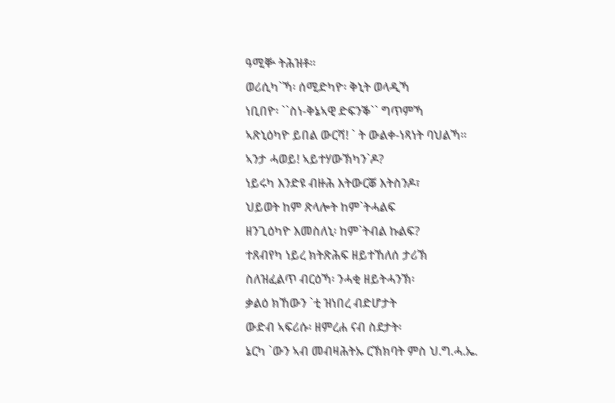ዓሚቝ ትሕዝቶ።
ወሪሲካ`ኻ፡ ሰሚድካዮ፡ ቅኒት ወላዲኻ
ነቢበዮ፡ ``ስነ-ቅኔኣዊ ድፍንቕ`` ግጥምኻ
ኣጽኒዕካዮ ይበል ውርሻ! ` ት ውልቀ-ነጻነት ባህልኻ።
ኣንታ ሓወይ! ኣይተሃውኽካን`ዶ?
ነይሩካ እንድዩ ብዙሕ እትውርቖ እትስንዶ፣
ህይወት ከም ጽላሎት ከም`ትሓልፍ
ዘንጊዕካዮ እመስለኒ፡ ከም`ትብል ኩልፍ?
ተጸብየካ ነይረ ክትጽሕፍ ዘይተኸለሰ ታሪኽ
ስለዝፈልጥ ብርዕኻ፡ ንሓቂ ዘይትሓንኽ፡
ቃልዕ ክኸውን `ቲ ዝነበረ ብድሆታት
ውድብ ኣፍሪሱ፡ ዘምረሐ ናብ ስደታት፡
ኔርካ `ውን ኣብ መብዛሕትኡ ርኽክባት ምስ ህ.ግ.ሓ.ኤ.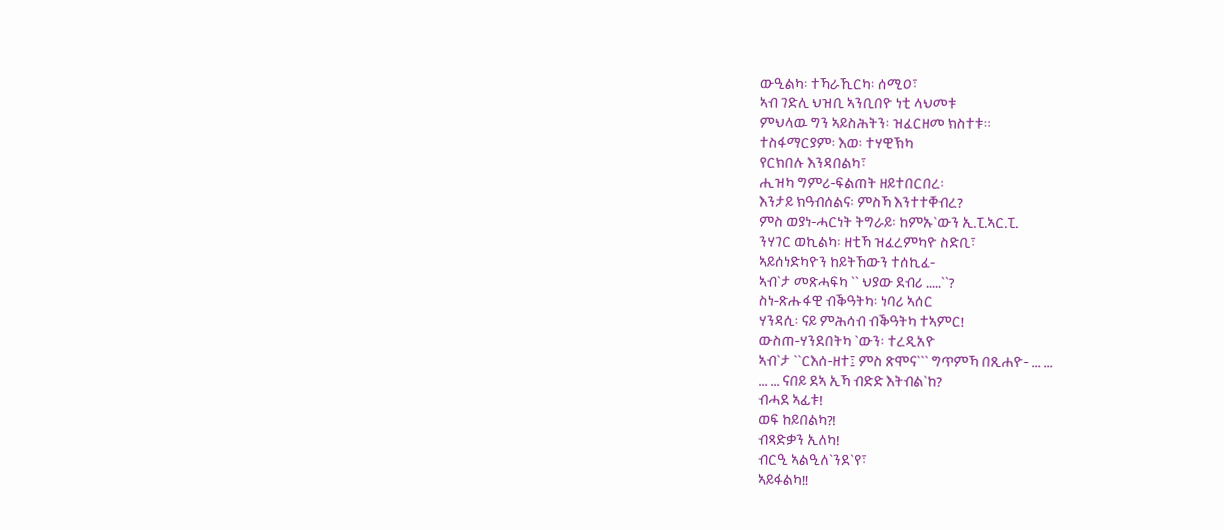ውዒልካ፡ ተኻራኺርካ፡ ሰሚዐ፣
ኣብ ገድሊ ህዝቢ ኣንቢበዮ ነቲ ላህመቱ
ምህላዉ ግን ኣይስሕትን፡ ዝፈርዘመ ክስተቱ።
ተስፋማርያም፡ እወ፡ ተሃዊኽካ
የርክበሉ እንዳበልካ፣
ሒዝካ ግምሪ-ፍልጠት ዘይተበርበረ፡
እንታይ ክዓብሰልና፡ ምስኻ እንተተቐብረ?
ምስ ወያነ-ሓርነት ትግራይ፡ ከምኡ`ውን ኢ.ፒ.ኣር.ፒ.
ንሃገር ወኪልካ፡ ዘቲኻ ዝፈረምካዮ ስድቢ፣
ኣይሰነድካዮን ከይትኸውን ተሰኪፈ-
ኣብ`ታ መጽሓፍካ `` ህያው ደብሪ .....``?
ስነ-ጽሑፋዊ ብቕዓትካ፡ ነባሪ ኣሰር
ሃንዳሲ፡ ናይ ምሕሳብ ብቕዓትካ ተኣምር!
ውስጠ-ሃንደበትካ `ውን፡ ተረዲአዮ
ኣብ`ታ ``ርእሰ-ዘተ፤ ምስ ጽሞና``` ግጥምኻ በጺሐዮ- ... ...
... ... ናበይ ደኣ ኢኻ ብድድ እትብል`ከ?
ብሓደ ኣፊቱ!
ወፍ ከይበልካ?!
ብጻድቃን ኢለካ!
ብርዒ ኣልዒለ`ንደ`የ፣
ኣይፋልካ!!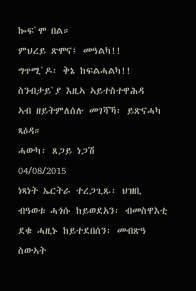ኰፍ`ሞ በል።
ምህረይ ጽሞና፤ መዓልካ!!
ግጥሚ`ዶ፡ ቅኔ ከፍልሓልካ!!
ስንብታይ`ያ እዚኣ ኣይተስተዋሕዳ
ኣብ ዘይትምለሰሉ መገሻኻ፡ ይጽናሓካ ጻዕዳ።
ሓውካ፡ ጸጋይ ነጋሽ
04/08/2015
ነጻነት ኤርትራ ተረጋጊጹ፡ ህዝቢ ብዓወቱ ሓጎሱ ከይወደአን፡ ብመስዋእቲ ደቁ ሓዚኑ ከይተደበሰን፡ መብጽዓ ስውኣት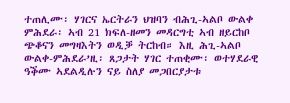ተጠሊሙ፡ ሃገርና ኤርትራን ህዝባን ብሕጊ-ኣልቦ ውልቀ ምሕደራ፡ ኣብ 21 ክፍለ-ዘመን መዳርግቲ ኣብ ዘይርከቦ ጭቆናን መግዛእትን ወዲቓ ትርከብ። እዚ ሕጊ-ኣልቦ ውልቀ-ምሕደራ’ዚ፡ ጸጋታት ሃገር ተጠቂሙ፡ ወተሃደራዊ ዓቕሙ ኣደልዲሉን ናይ ስለያ መጋበርያታቱ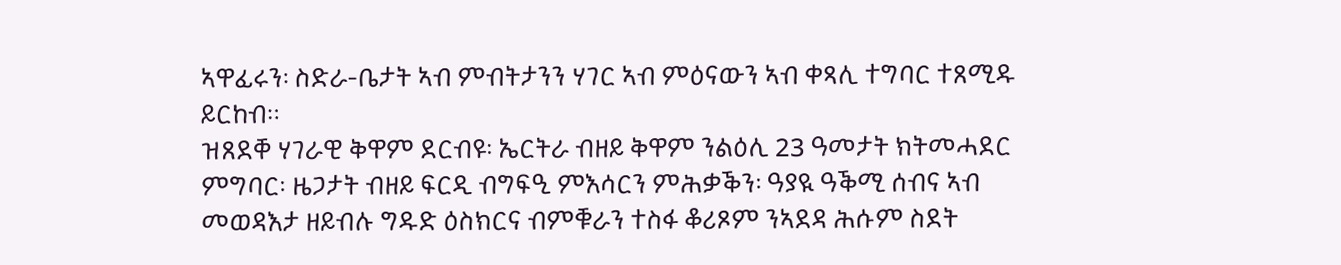ኣዋፊሩን፡ ስድራ-ቤታት ኣብ ምብትታንን ሃገር ኣብ ምዕናውን ኣብ ቀጻሊ ተግባር ተጸሚዱ ይርከብ።
ዝጸደቐ ሃገራዊ ቅዋም ደርብዩ፡ ኤርትራ ብዘይ ቅዋም ንልዕሊ 23 ዓመታት ክትመሓደር ምግባር፡ ዜጋታት ብዘይ ፍርዲ ብግፍዒ ምእሳርን ምሕቃቕን፡ ዓያዪ ዓቕሚ ሰብና ኣብ መወዳእታ ዘይብሉ ግዱድ ዕስክርና ብምቑራን ተስፋ ቆሪጾም ንኣደዳ ሕሱም ስደት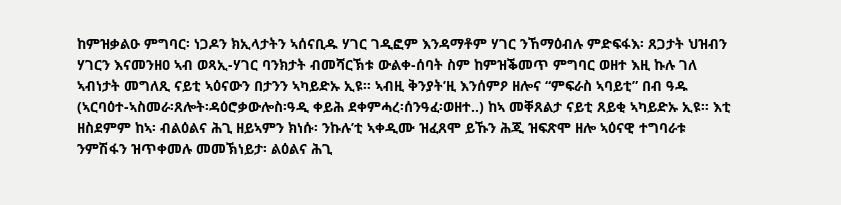ከምዝቃልዑ ምግባር፡ ነጋዶን ክኢላታትን ኣሰናቢዱ ሃገር ገዲፎም እንዳማቶም ሃገር ንኸማዕብሉ ምድፍፋእ፡ ጸጋታት ህዝብን ሃገርን እናመንዘዐ ኣብ ወጻኢ-ሃገር ባንክታት ብመሻርኽቱ ውልቀ-ሰባት ስም ከምዝቕመጥ ምግባር ወዘተ እዚ ኩሉ ገለ ኣብነታት መግለጺ ናይቲ ኣዕናውን በታንን ኣካይድኡ ኢዩ። ኣብዚ ቅንያት’ዚ እንሰምዖ ዘሎና “ምፍራስ ኣባይቲ” በብ ዓዱ (ኣርባዕተ-ኣስመራ፡ጸሎት፡ዳዕሮቃውሎስ፡ዓዲ ቀይሕ ደቀምሓረ፡ሰንዓፈ፡ወዘተ..) ከኣ መቐጸልታ ናይቲ ጸይቂ ኣካይድኡ ኢዩ። እቲ ዘስደምም ከኣ፡ ብልዕልና ሕጊ ዘይኣምን ክነሱ፡ ንኩሉ’ቲ ኣቀዲሙ ዝፈጸሞ ይኹን ሕጂ ዝፍጽሞ ዘሎ ኣዕናዊ ተግባራቱ ንምሽፋን ዝጥቀመሉ መመኽነይታ፡ ልዕልና ሕጊ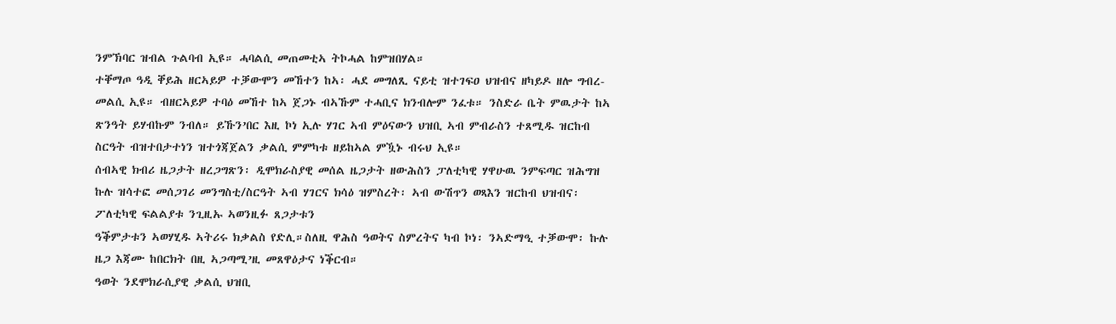ንምኽባር ዝብል ጉልባብ ኢዩ። ሓባልሲ መጠመቲኣ ትኮሓል ከምዝበሃል።
ተቐማጦ ዓዲ ቐይሕ ዘርኣይዎ ተቓውሞን መኸተን ከኣ፡ ሓደ መግለጺ ናይቲ ዝተገፍዐ ህዝብና ዘካይዶ ዘሎ ግብረ-መልሲ ኢዩ። ብዘርኣይዎ ተባዕ መኸተ ከኣ ጀጋኑ ብኣኹም ተሓቢና ክንብሎም ንፈቱ። ንስድራ ቤት ምዉታት ከኣ ጽንዓት ይሃብኩም ንብለ። ይኹን’በር እዚ ኮነ ኢሉ ሃገር ኣብ ምዕናውን ህዝቢ ኣብ ምብራስን ተጸሚዱ ዝርከብ ስርዓት ብዝተበታተነን ዝተጎጃጀልን ቃልሲ ምምካቱ ዘይከኣል ምዃኑ ብሩህ ኢዩ።
ሰብኣዊ ክብሪ ዜጋታት ዘረጋግጽን፡ ዲሞክራስያዊ መሰል ዜጋታት ዘውሕስን ፓለቲካዊ ሃዋሁዉ ንምፍጣር ዝሕግዝ ኩሉ ዝሳተፎ መሰጋገሪ መንግስቲ/ስርዓት ኣብ ሃገርና ክሳዕ ዝምስረት፡ ኣብ ውሽጥን ወጻእን ዝርከብ ህዝብና፡ ፖለቲካዊ ፍልልያቱ ንጊዚኡ ኣወንዚፉ ጸጋታቱን
ዓቕምታቱን ኣወሃሂዱ ኣትሪሩ ክቃልስ የድሊ።ስለዚ ዋሕስ ዓወትና ስምረትና ካብ ኮነ፡ ንኣድማዒ ተቓውሞ፡ ኩሉ ዜጋ እጃሙ ከበርክት በዚ ኣጋጣሚ’ዚ መጸዋዕታና ነቕርብ።
ዓወት ንደሞክራሲያዊ ቃልሲ ህዝቢ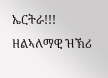ኤርትራ!!!
ዘልኣለማዊ ዝኽሪ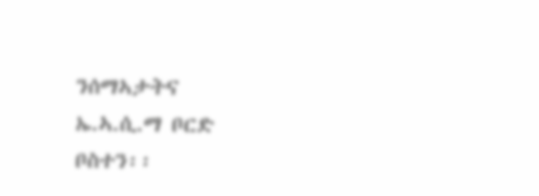ንሰማኣታትና
ኤ.ኣ.ሲ.ማ ቦርድ
ቦስተን፡፡